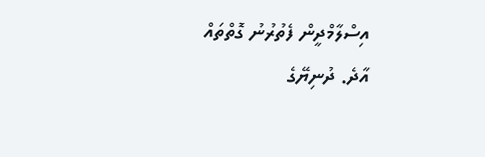އިސްލާމްދީން ފެތުރުނު ގޮތްތައް
އާދެ. ދުނިޔޭގެ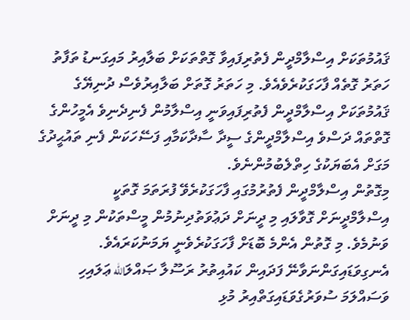ޤައުމުތަކަށް އިސްލާމްދީން ފެތުރިފައިވާ ގޮތްތަކަށް ބަލާއިރު މައިގަނޑު ތަފާތު ހަތަރު ގޮތެއް ފާހަގަކުރެވެއެވެ. މި ހަތަރު ގޮތަށް ބަލާއިރުވެސް ދުނިޔޭގެ ޤައުމުތަކަށް އިސްލާމްދީން ފެތުރިފައިވަނީ އިސްލާމުން ފެނިދެނިވެ އެމީހުންގެ ގޮތްތައް ދަސްވެ އިސްލާމްދީންގެ ސީދާ ސާދާކަމާއި ފަސޭހަކަން ފެނި ތައުޙީދުގެ މަގަށް އެބަޔަކުގެ ހިތްލެބުމުންނެވެ.
މިގޮތުން އިސްލާމްދީން ފެތުރުމުގައި ފާހަގަކުރެވޭ ފުރަތަމަ ގޮތަކީ އިސްލާމްދީނަށް ގޮވާލައި މި ދީނަށް ދަޢުވަތުދިނުމުން މީސްތަކުން މި ދީނަށް ވަނުމެވެ. މި ގޮތުން އެންމެ ބޮޑަށް ފާހަގަކުރެވެނީ ޔަމަނުކަރައެވެ. އެނގިވަޑައިގަންނަވާނޭ ފަދައިން ކައުއިތުރު ރަސޫލާ ޞައްލަالله ޢަލައިހި ވަސައްލަމަ ސުވަރުގެވަޑައިގަތްއިރު މުޅި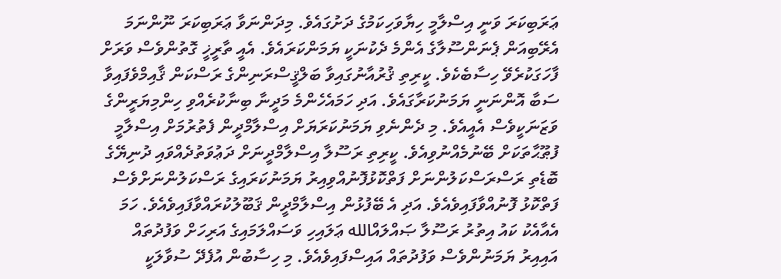ޢަރަބިކަރަ ވަނީ އިސްލާމީ ހިޔާވަހިކަމުގެ ދަށުގައެވެ. މިދަންނަވާ ޢަރަބިކަރަ ނޫންނަމަ އެރޭބިއަން ޕެނަންސޫލާގެ އެންމެ ދެކުނަކީ ޔަމަންކަރައެވެ. އެއީ ތާރީޚީ ގޮތުންވެސް ވަރަށް ފާހަގަކުރެވޭ ހިސާބެކެވެ. ކީރިތި ޤުރުއާނުގައިވާ ބަލްޤީސްރަނިންގެ ރަސްކަން ޤާއިމްވެފައިވާ ސަބާ އޮންނަނީ ޔަމަނުކަރާގައެވެ. އަދި ހަމައެހެންމެ މަދީނާ ބިނާކުރެއްވި ހިންމިޔަރީންގެ ވަޒަނަކީވެސް އެއީއެވެ. މި ދެންނެވި ޔަމަނުކަރަޔަށް އިސްލާމްދީން ފެތުރުމަށް އިސްލާމީ ފުޠޫޙާތަކަށް ބޭނުމެއްނުވިއެވެ. ކީރިތި ރަސޫލާ އިސްލާމްދީނަށް ދަޢުވަތުދެއްވައި ދުނިޔޭގެ ބޮޑެތި ރަސްރަސްކަލުންނަށް ފަތްކޮޅުފޮނުއްވިއިރު ޔަމަނުކަރައިގެ ރަސްކަލުންނަށްވެސް ފަތްކޮޅު ފޮނުއްވާފައިވެއެވެ. އަދި އެ ބޭފުޅުން އިސްލާމްދީން ޤަބޫލުކުރައްވާފައިވެއެވެ. ހަމަ އެއާއެކު ކައު އިތުރު ރަސޫލާ ޞައްލައްالله ޢަލައިހި ވަސައްލަމައިގެ އަރިހަށް ވަފުދުތައް އައިއިރު ޔަމަނުންވެސް ވަފުދުތައް އައިސްފައިވެއެވެ. މި ހިސާބުން އުފެދޭ ސުވާލަކީ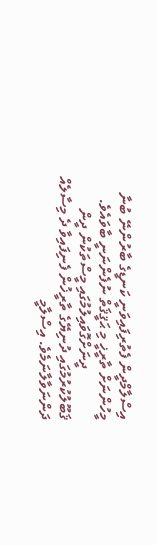އިސްލާމްދީން ފެތުރިފައިވަނީ ކަނޑީގެ ބާރުންނޭ ބުނާ މީހުންނަށް ތާރީޚީ މި ޙަޤީޤަތް ނުފެންނަނީ ބާވައެވެ.
              ދީނަށްގޮވައިލުމުގައި މީސްތަކުން ދީން ޤަބޫލުކުރުމުގައި ދުނިޔޭގެ ތާރީޚުން ފެނިފައިވާ ދެ މިސާލެއް ދަންނަވާލާނަމެވެ. އިސްލާމީ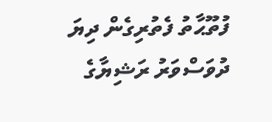ފުތޫޙާތު ފެތުރިގެން ދިޔަ ދުވަސްވަރު ރަޝިޔާގެ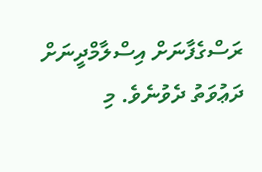ރަސްގެފާނަށް އިސްލާމްދީނަށް ދަޢުވަތު ދެވުނެވެ. މި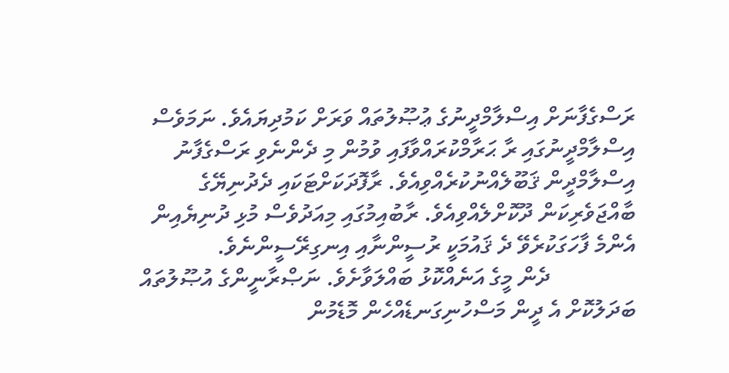ރަސްގެފާނަށް އިސްލާމްދީނުގެ ޢުޞޫލުތައް ވަރަށް ކަމުދިޔައެވެ. ނަމަވެސް އިސްލާމްދީނުގައި ރާ ޙަރާމްކުރައްވާފައި ވުމުން މި ދެންނެވި ރަސްގެފާނު އިސްލާމްދީން ޤަބޫލެއްނުކުރެއްވިއެވެ. ރާފޮދަކަށްޓަކައި ދެދުނިޔޭގެ ބާއްޖަވެރިކަން ދޫކޮށްލެއްވިއެވެ. ރާބުއިމުގައި މިއަދުވެސް މުޅި ދުނިޔެއިން އެންމެ ފާހަގަކުރެވޭ ދެ ޤައުމަކީ ރުސީންނާއި އިނގިރޭސީންނެވެ.
               ދެން މީގެ އަނެއްކޮޅު ބައްލަވާށެވެ. ނަޞްރާނީންގެ އުޞޫލުތައް ބަދަލުކޮށް އެ ދީން މަސްހުނިގަނޑެއްހެން މޮޑެމުން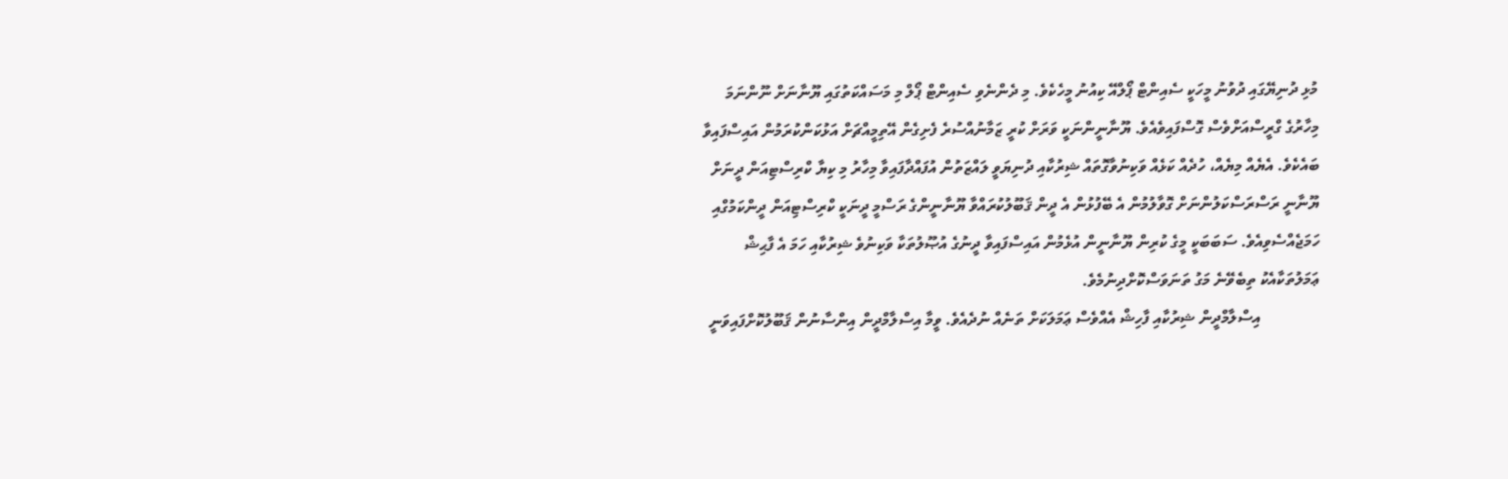މުޅި ދުނިޔޭގައި ދުވުނު މީހަކީ ސެއިންޓް ޕޯލްއޭ ކިއުނު މީހެކެވެ. މި ދެންނެވި ސެއިންޓް ޕޯލް މި މަސައްކަތުގައި ޔޫނާނަށް ނޫންނަމަ މިހާރުގެ ގްރީސްއަށްވެސް ގޮސްފައިވެއެވެ. ޔޫނާނީންނަކީ ވަރަށް ކުރީ ޒަމާނުއްސުރެ ފެށިގެން އޭތިމީއްޗަށް އަޅުކަންކުރަމުން އައިސްފައިވާ ބައެކެވެ. އެޔެއް މިޔެއް، ހުދެއް ކަޅެއް ވަކިނުވާގޮތައް ޝިރުކާއި ދުނިޔަވީ ލައްޒަތުން އުފައްދާފައިވާ މިހާރު މި ކިޔާ ކްރިސްޓިއަން ދީނަށް ޔޫނާނީ ރަސްރަސްކަލުންނަށް ގޮވާލުމުން އެ ބޭފުޅުން އެ ދީން ޤަބޫލުކުރައްވާ ޔޫނާނީންގެ ރަސްމީ ދީނަކީ ކްރިސްޓިއަން ދީންކަމުގްއި ހަމަޖެއްސެވިއެވެ. ސަބަބަކީ މީގެ ކުރިން ޔޫނާނީން އުޅެމުން އައިސްފައިވާ ދީނުގެ އުޞޫލުތަކާ ވަކިނުވެ ޝިރުކާއި ހަމަ އެ ފާޙިޝް ޢަމަލުތަކާއެކު ތިބެވޭނެ މަގު ތަނަވަސްކޮށްދިނުމެވެ.
               އިސްލާމްދީން ޝިރުކާއި ފާހިޝް އެއްވެސް ޢަމަލަކަށް ތަނެއް ނުދެއެވެ. ވީމާ އިސްލާމްދީން އިންސާނުން ޤަބޫލުކޮށްފައިވަނީ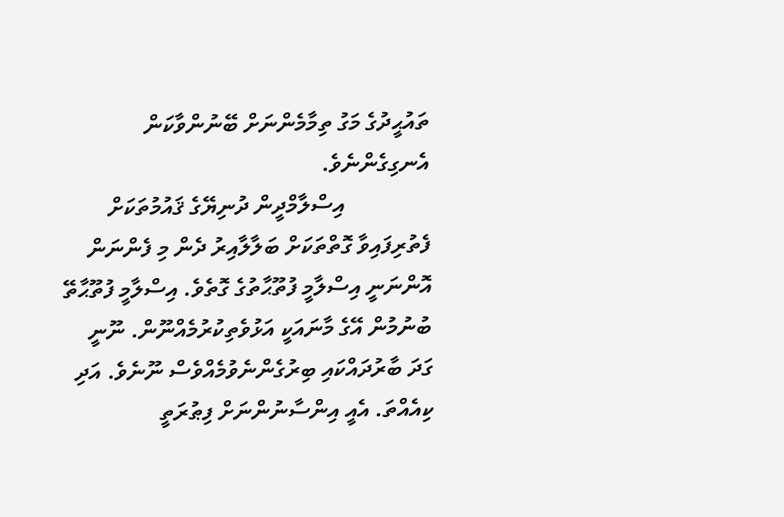ތައުޙީދުގެ މަގު ތިމާމެންނަށް ބޭނުންވާކަން އެނގިގެންނެވެ.
               އިސްލާމްދީން ދުނިޔޭގެ ޤައުމުތަކަށް ފެތުރިފައިވާ ގޮތްތަކަށް ބަލާލާއިރު ދެން މި ފެންނަން އޮންނަނީ އިސްލާމީ ފުތޫޙާތުގެ ގޮތެވެ. އިސްލާމީ ފުތޫޙާތޭ ބުނުމުން އޭގެ މާނައަކީ އަޅުވެތިކުރުމެއްނޫން. ނޫނީ ގަދަ ބާރުދައްކައި ބިރުގެންނެވުމެއްވެސް ނޫނެވެ. އަދި ކިއެއްތަ. އެއީ އިންސާނުންނަށް ފިޠުރަތީ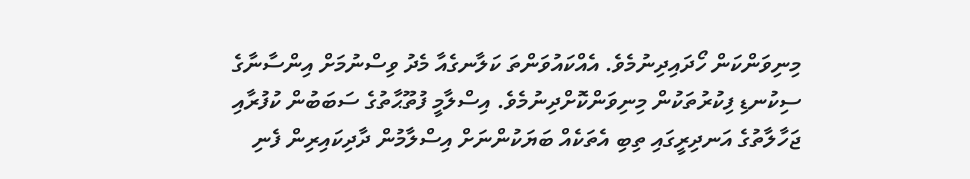މިނިވަންކަން ހޯދައިދިނުމެވެ. އެއްކައުވަންތަ ކަލާނގެއާ މެދު ވިސްނުމަށް އިންސާނާގެ ސިކުނޑި ފިކުރުތަކުން މިނިވަންކޮށްދިނުމެވެ. އިސްލާމީ ފުތޫޙާތުގެ ސަބަބުން ކުފުރާއި ޖަހާލާތުގެ އަނދިރީގައި ތިބި އެތަކެއް ބަޔަކުންނަށް އިސްލާމުން ދާދިކައިރިން ފެނި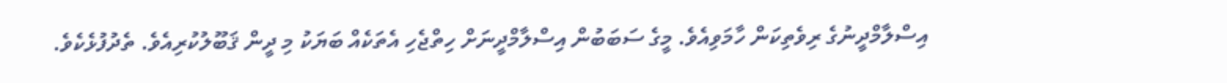އިސްލާމްދީނުގެ ރިވެތިކަން ހާމަވިއެވެ. މީގެ ސަބަބުން އިސްލާމްދީނަށް ހިތްޖެހި އެތަކެއް ބަޔަކު މި ދީން ޤަބޫލުކުރިއެވެ. ތެދުފުޅެކެވެ.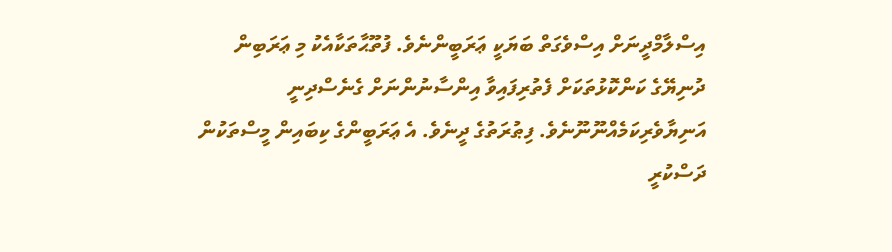އިސްލާމްދީނަށް އިސްވެގަތް ބަޔަކީ ޢަރަބީންނެވެ. ފުތޫޙާތަކާއެކު މި ޢަރަބިން ދުނިޔޭގެ ކަންކޮޅުތަކަށް ފެތުރިފައިވާ އިންސާނުންނަށް ގެނެސްދިނީ އަނިޔާވެރިކަމެއްނޫނޫނެވެ. ފިޠުރަތުގެ ދީނެވެ. އެ ޢަރަބީންގެ ކިބައިން މީސްތަކުން ދަސްކުރީ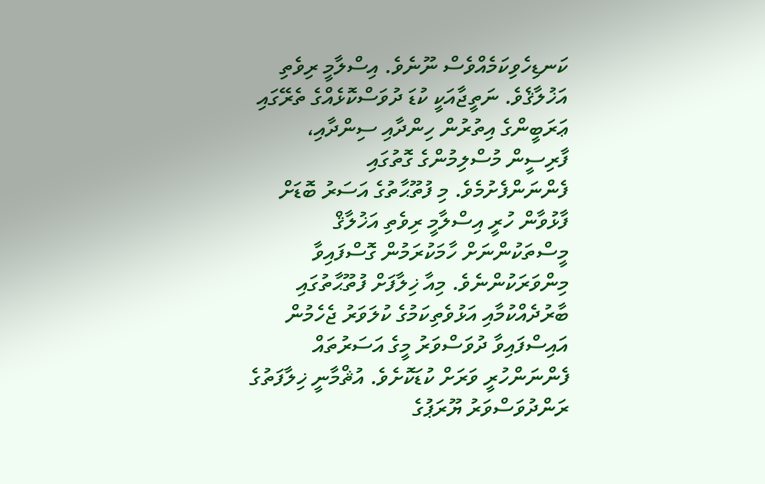ކަނޑިހެވިކަމެއްވެސް ނޫނެވެ. އިސްލާމީ ރިވެތި އަޚުލާޤެވެ. ނަތީޖާއަކީ ކުޑަ ދުވަސްކޮޅެއްގެ ތެރޭގައި ޢަރަބީންގެ އިތުރުން ހިންދާއި ސިންދާއި، ފާރިސީން މުސްލިމުންގެ ގޮތުގައި ފެންނަންފެށުމެވެ. މި ފުތޫޙާތުގެ އަސަރު ބޮޑަށް ފާޅުވާން ހުރީ އިސްލާމީ ރިވެތި އަޚުލާޤް މީސްތަކުންނަށް ހާމަކުރަމުން ގޮސްފައިވާ މިންވަރަކުންނެވެ. މިއާ ޚިލާފަށް ފުތޫޙާތުގައި ބާރުދެއްކުމާއި އަޅުވެތިކަމުގެ ކުލަވަރު ޖެހެމުން އައިސްފައިވާ ދުވަސްވަރު މީގެ އަސަރުތައް ފެންނަންހުރީ ވަރަށް ކުޑަކޮށެވެ. އުޘްމާނީ ޚިލާފަތުގެ ރަންދުވަސްވަރު ޔޫރަޕުގެ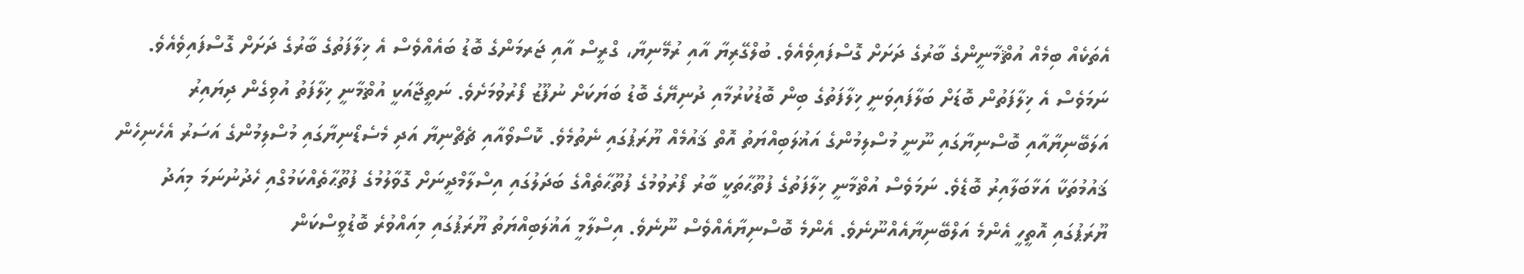އެތަކެއް ބިމެއް އުޘްމާނީންގެ ބާރުގެ ދަށަށް ގޮސްފައިވެއެވެ. ބުލްގޭރިޔާ އާއި ރުމޭނިޔާ، ގްރީސް އާއި ޖަރމަންގެ ބޮޑު ބައެއްވެސް އެ ޚިލާފަތުގެ ބާރުގެ ދަށަށް ގޮސްފައިވެއެވެ. ނަމަވެސް އެ ޚިލާފަތުން ބޮޑަށް ބަލާފައިވަނީ ޚިލާފަތުގެ ބިން ބޮޑުކުރުމާއި ދުނިޔޭގެ ބޮޑު ބަޔަކަށް ނުފޫޒު ފޯރުވުމަށެވެ. ނަތީޖާއަކީ އުޡްމާނީ ޚިލާފަތު އުވިގެން ދިޔައިރު އަލަބޭނިޔާއާއި ބޮސްނިޔާގައި ނޫނީ މުސްލިމުންގެ އަޣުލަބިއްޔަތު އޮތް ޤައުމެއް ޔޫރަޕުގައި ނެތުމެވެ. ކޮސޯވޯއާއި ޗެޗްނިޔާ އަދި މެސެޑޯނިޔާގައި މުސްލިމުންގެ އަސަރު އެހެނިހެން ޤައުމުތަކާ އަޅާބަލާއިރު ބޮޑެވެ. ނަމަވެސް އުޡްމާނީ ޚިލާފަތުގެ ފުތޫޙާތަކީ ބާރު ފޯރުވުމުގެ ފުތޫޙާތެއްގެ ބަދަލުގައި އިސްލާމްދީނަށް ގޮވާލުމުގެ ފުތޫޙާތެއްކަމުގްއި ހެދުނުނަމަ މިއަދު ޔޫރަޕުގައި އޮތީހީ އެންމެ އަލްބޭނިޔާއެއްނޫނެވެ. އެންމެ ބޮސްނިޔާއެއްވެސް ނޫނެވެ. އިސްލާމީ އަޣުލަބިއްޔަތު ޔޫރަޕުގައި މިއައްވުރެ ބޮޑުވީސްކަން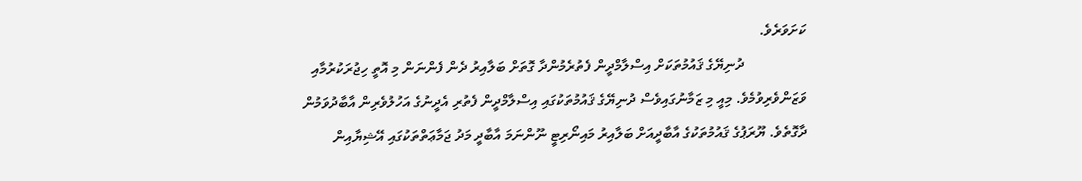ކަށަވަރެވެ.
                 ދުނިޔޭގެ ޤައުމުތަކަށް އިސްލާމްދީން ފެތުރެމުންދާ ގޮތަށް ބަލާއިރު ދެން ފެންނަން މި އޮތީ ހިޖުރަކުރުމާއި ވަޒަންވެރިވުމެވެ. މިއީ މި ޒަމާނުގައިވެސް ދުނިޔޭގެ ޤައުމުތަކުގައި އިސްލާމްދީން ފެތުރި އެދީނުގެ އަހުލުވެރިން އާބާދުވަމުން ދާގޮތެވެ. ޔޫރަޕުގެ ޤައުމުތަކުގެ އާބާދީއަށް ބަލާއިރު މައިނޯރިޓީ ނޫންނަމަ އާބާދީ މަދު ޖަމާޢަތްތަކުގައި އޭޝިޔާއިން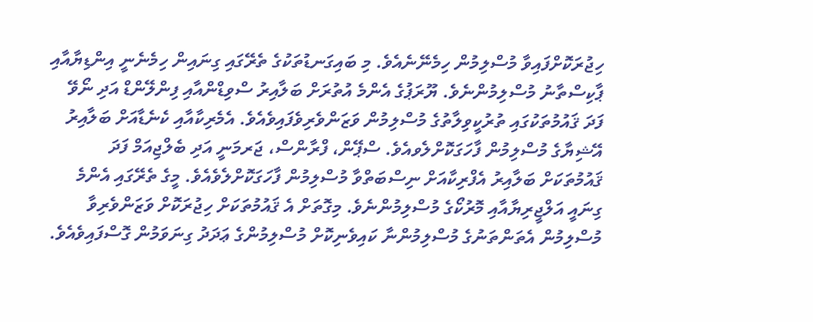ހިޖުރަކޮށްފައިވާ މުސްލިމުން ހިމެނޭނެއެވެ. މި ބައިގަނޑުތަކުގެ ތެރޭގައި ގިނައިން ހިމެނެނީ އިންޑިޔާއާއި ޕާކިސްތާނު މުސްލިމުންނެވެ. ޔޫރަޕުގެ އެންމެ އުތުރަށް ބަލާއިރު ސްވިޑްންއާއި ފިންލޭންޑް އަދި ނޯވޭ ފަދަ ޤައުމުތަކުގައި ތުރުކީވިލާތުގެ މުސްލިމުން ވަޒަންވެރިވެފައިވެއެވެ. އެމެރިކާއާއި ކެނެޑާއަށް ބަލާއިރު އޭޝިޔާގެ މުސްލިމުން ފާހަގަކޮށްލެވއެވެ. ސްޕޭން، ފްރާންސް، ޖަރމަނީ އަދި ބެލްޖިއަމް ފަދަ ޤައުމުތަކަށް ބަލާއިރު އެފްރިކާއަށް ނިސްބަތްވާ މުސްލިމުން ފާހަގަކޮށްލެވެއެވެ. މީގެ ތެރޭގައި އެންމެ ގިނައީ އަލްޖީރިޔާއާއި މޮރުކޯގެ މުސްލިމުންނެވެ. މިގޮތަށް އެ ޤައުމުތަކަށް ހިޖުރަކޮށް ވަޒަންވެރިވާ މުސްލިމުން އެތަންތަނުގެ މުސްލިމުންނާ ކައިވެނިކޮށް މުސްލިމުންގެ ޢަދަދު ގިނަވަމުން ގޮސްފައިވެއެވެ.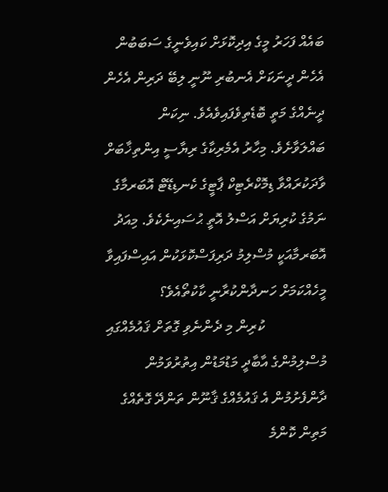ބައެއް ފަހަރު މީގެ އިދިކޮޅަށް ކައިވެނީގެ ސަބަބުން އެހެން ދީނަކަށް އެނބުރި ނޫނީ ލިބޭ ދަރިން އެހެން ދީނެއްގެ މަތީ ބޮޑެތިވެފައިވެއެވެ. ނިކަން ބައްލަވާށެވެ. މިހާރު އެމެރިކާގެ ރިޔާސީ އިންތިޚާބަށް ވާދަކުރައްވާ ޑިމޮކްރެޓިކް ޕާޓީގެ ކެނޑިޑޭޓް އޮބަރމާގެ ނަމުގެ ކުރިޔަށް އަސްލު އޮތީ ޙުސައިނެކެވެ. މިއަދު އޮބަރމާއަކީ މުސްލިމު ދަރިފަސްކޮޅަކުން އައިސްފައިވާ މީހެއްކަމަށް ހަނދާންކުރާނީ ކާކުތޯއެވެ؟
                 ކުރިން މި ދެންނެވި ގޮތަށް ޤައުމެއްގައި މުސްލިމުންގެ އާބާދީ މަޑުމަޑުން އިތުރުވަމުން ދާންފެށުމުން އެ ޤައުމެއްގެ ޤާނޫން ތަންދޭ ގޮތެއްގެ މަތިން ކޮންމެ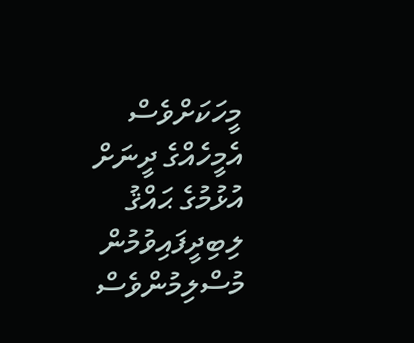މީހަކަށްވެސް އެމީހެއްގެ ދީނަށް އުޅުމުގެ ޙައްޤު ލިބިދީފައިވުމުން މުސްލިމުންވެސް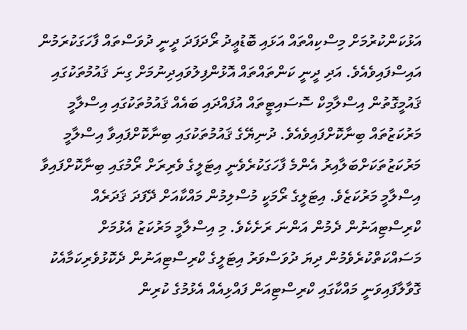އަޅުކަންކުރުމަށް މިސްކިއްތައް އަޅައި ބޮޑުޢީދު ރޯދަފަދަ ދީނީ ދުވަސްތައް ފާހަގަކުރަމުން އައިސްފައިވެއެވެ. އަދި ދީނީ ކަންތައްތައް އޮޅުންފިލުވައިދިނުމަށް ގިނަ ޤައުމުތަކުގައި ޤައުމީގޮތުން އިސްލާމިކް ސޮސައިޓީތައް އުފައްދައި ބައެއް ޤައުމުތަކުގައި އިސްލާމީ މަރުކަޒުތައް ބިނާކޮށްފައިވެއެވެ. ދުނިޔޭގެ ޤައުމުތަކުގައި ބިނާކޮށްފައިވާ އިސްލާމީ މަރުކަޒުތަކަށްބަލާއިރު އެންމެ ފާހަގަކުރެވެނީ އިޓަލީގެ ވެރިރަށް ރޯމުގައި ބިނާކޮށްފައިވާ އިސްލާމީ މަރުކަޒެވެ. އިޓަލީގެ ރޯމަކީ މުސްލިމުން މައްކާއަށް ދޭފަދަ ޤަދަރެއް ކްރިސްޓިއަނުން ދެމުން އަންނަ ރަށެކެވެ. މި އިސްލާމީ މަރުކަޒު އެޅުމަށް މަސައްކަތްކުރެވެމުން ދިޔަ ދުވަސްވަރު އިޓަލީގެ ކްރިސްޓިއަނުން ދެކޮޅުވެރިކަމާއެކު ގޮވާލާފައިވަނީ މައްކާގައި ކްރިސްޓިއަން ފައްޅިއެއް އެޅުމުގެ ކުރިން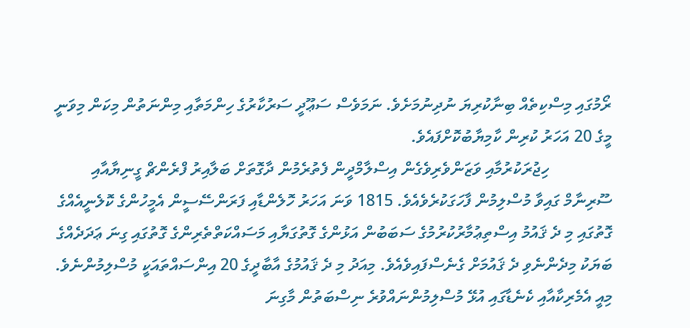ރޯމުގައި މިސްކިތެއް ބިނާކުރިޔަ ނުދިނުމަށެވެ. ނަމަވެސް ސަޢޫދީ ސަރުކާރުގެ ހިންމަތާއި މިންނަތުން މިކަން މިވަނީ މީގެ 20 އަހަރު ކުރިން ކާމިޔާބުކޮށްފައެވެ.
               ހިޖުރަކުރުމާއި ވަޒަންވެރިވެގެން އިސްލާމްދީން ފެތުރެމުން ދާގޮތަށް ބަލާއިރު ފްރެންޗް ގީނިޔާއާއި ސޫރިނާމް ގައިވާ މުސްލިމުން ފާހަގަކުރެވެއެވެ. 1815 ވަނަ އަހަރު ހޮލެންޑާއި ފަރަންސޭސީން އެމީހުންގެ ކޮލެނީއެއްގެ ގޮތުގައި މި ދެ ޤައުމު އިސްތިޢުމާރުކުރުމުގެ ސަބަބުން އަޅުންގެ ގޮތުގަޔާއި މަސައްކަތްތެރިންގެ ގޮތުގައި ގިނަ ޢަދަދެއްގެ ބަޔަކު މިދެންނެވި ދެ ޤައުމަށް ގެނެސްފައިވެއެވެ. މިއަދު މި ދެ ޤައުމުގެ އާބާދީގެ 20 އިންސައްތައަކީ މުސްލިމުންނެވެ. މިއީ އެމެރިކާއާއި ކެނެޑާގައި އުޅޭ މުސްލިމުންނައްވުރެ ނިސްބަތުން މާގިނަ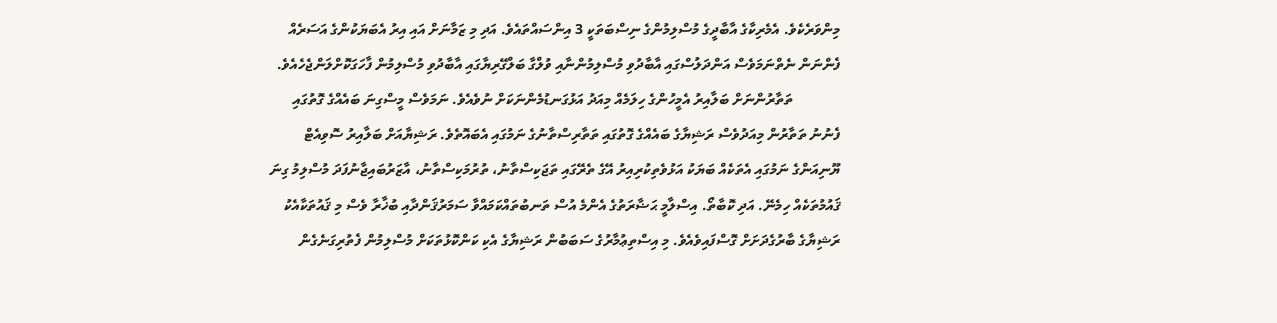މިންވަރެކެވެ. އެމެރިކާގެ އާބާދީގެ މުސްލިމުންގެ ނިސްބަތަކީ 3 އިންސައްތައެވެ. އަދި މި ޒަމާނަށް އައި އިރު އެބަޔަކުންގެ އަސަރެއް ފެންނަން ނެތްނަމަވެސް އަންދަލުސްގައި އާބާދުވި މުސްލިމުންނާއި ވުލްގާ ބަލްގޭރިޔާގައި އާބާދުވި މުސްލިމުން ފާހަގަކޮށްލަންޖެހެއެވެ.
             ތަތާރުންނަށް ބަލާއިރު އެމީހުންގެ ހިލަމެއް މިއަދު އަޅުގަނޑުމެންނަކަށް ނުވެއެވެ. ނަމަވެސް މީސްގިނަ ބައެއްގެ ގޮތުގައި ފެނުނު ތަތާރުން މިއަދުވެސް ރަޝިޔާގެ ބައެއްގެ ގޮތުގައި ތަތާރިސްތާނުގެ ނަމުގައި އެބައޮތެވެ. ރަޝިޔާއަށް ބަލާއިރު ސޮވިއެޓް ޔޫނިއަންގެ ނަމުގައި އެތަކެއް ބަޔަކު އަޅުވެތިކުރިއިރު އޭގެ ތެރޭގައި ތަޖަކިސްތާނު، ތުރުމަކިސްތާނު، އާޒަރުބައިޖާނުފަދަ މުސްލިމު ގިނަ ޤައުމުތަކެއް ހިމެނޭ. އަދި ކޮބާތޯ. އިސްލާމީ ޙަޟާރަތުގެ އެންމެ އުސް ތަނބުތައްކަމައްވާ ސަމަރުޤަންދާއި ބުޚާރާ ވެސް މި ޤައުތަކާއެކު ރަޝިޔާގެ ބާރުގެދަށަށް ގޮސްފައިވެއެވެ. މި އިސްތިޢުމާރުގެ ސަބަބުން ރަޝިޔާގެ އެކި ކަންކޮޅުތަކަށް މުސްލިމުން ފެތުރިގަނެގެން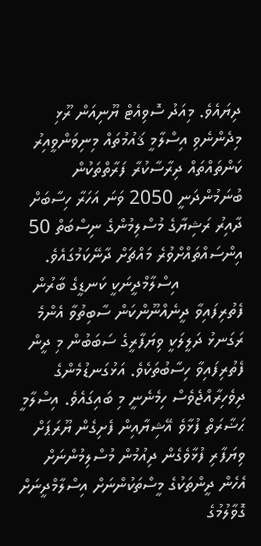ދިޔައެވެ. މިއަދު ސޮވިއެޓް ޔޫނިއަން ރޫޅި މިދެންނެވި އިސްލާމީ ޤައުމުތައް މިނިވަންވީއިރު ކަންތައްތައް ދިރާސާކުރާ ފަރާތްތަކުން ބުނަމުންދަނީ 2050 ވަނަ އަހަރާ ހިސާބަށް ދާއިރު ރަޝިޔާގެ މުސްލިމުންގެ ނިސްބަތް 50 އިންސައްތައްށްވުރެ މައްޗަށް ދާނޭކަމުގައެވެ.
             އިސްލާމްދީނަކީ ކަނޑީގެ ބާރުން ފެތުރިފައިވާ ދީނެއްނޫންކަން ސާބިތުވާ އެންމެ ރަގަނޅު ދަލީލަކީ ވިޔަފާރީގެ ސަބަބުން މި ދީން ފެތުރިފައިވާ ހިސާބުތަކެވެ. އަޅުގަނޑުމެންގެ ދިވެހިރާއްޖެވެސް ހިމެނެނީ މި ބައިގައެވެ. އިސްލާމީ ޙަޟާރަތް ފުޅާވެ އޭޝިޔާއިން ފެށިގެން ޔޫރަޕަށް ވިޔަފާރި ފުޅާވެގެން ދިއުމުން މުސްލިމުންނަށް އެހެން ދީންތަކުގެ މީސްތަކުންނަށް އިސްލާމްދީނަށް ގޮވާލުމުގެ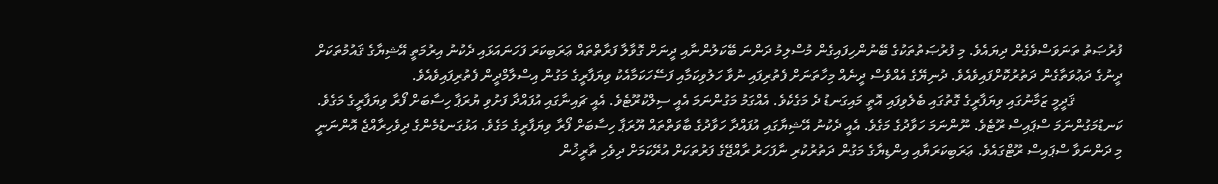ފުރުޞަތު ތަނަވަސްވެގެން ދިޔައެވެ. މި ފުރުޞަތުތަކުގެ ބޭނުންހިފައިގެން މުސްލިމު ދަންނަ ބޭކަލުންނާއި ދީނަށް ގޮވާލާ ފަރާތްތައް ޢަރަބިކަރަ ފަހަނައަޅައި ދެކުނު އިރުމަތީ އޭޝިޔާގެ ޤައުމުތަކަށް ދީނުގެ ދަޢުވަތާގެން ދަތުރުކޮށްފައިވެއެވެ. ދުނިޔޭގެ އެއްވެސް ދީނެއް މިހާތަނަށް ފެތުރިފައި ނުވާ ހަލުވިކަމާއި ފަސޭހަކަމާއެކު ވިޔަފާރީގެ މަގުން އިސްލާމްދީން ފެތުރިފައިވެއެވެ.
             ޤަދީމީ ޒަމާނުގައި ވިޔަފާރީގެ ގޮތުގައި ބެލެވިފައި އޮތީ މައިގަނޑު ދެ މަގެކެވެ. އެއްގަމު މަގުންނަމަ އެއީ ސިލްކުރޫޓެވެ. އެއީ ޗައިނާގައި އުފައްދާ ފަށުވި ޔުރަޕާ ހިސާބަށް ފޯރާ ވިޔަފާރީގެ މަގެވެ. ކަނޑުމަގުންނަމަ ސްޕައިސް ރޫޓެވެ. ނޫންނަމަ ހަވާދުގެ މަގެވެ. އެއީ ދެކުނު އޭޝިޔާގައި އުފައްދާ ހަވާދުގެ ބާވަތްތައް ޔޫރަޕާ ހިސާބަށް ފޯރާ ވިޔަފާރީގެ މަގެވެ. އަޅުގަނޑުމެންގެ ދިވެހިރާއްޖެ އޮންނަނީ މި ދަންނަވާ ސްޕައިސް ރޫޓްގައެވެ. ޢަރަބިކަރަޔާއި އިންޑިޔާގެ މަގުން ދަތުރުކުރި ނާފަހަރު ރާއްޖޭގެ ފަރުތަކަށް އުރޭކަމަށް ދިވެހި ތާރީޚުން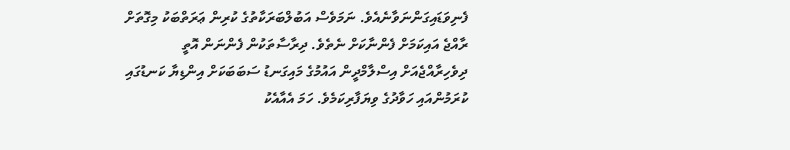ފެނިވަޑައިގަންނަވާނެއެވެ. ނަމަވެސް އަބުލްބަރަކާތުގެ ކުރިން ޢަރަތްބަކު މިގޮތަށް ރާއްޖެ އައިކަމަށް ފެންނާކަށް ނެތެވެ. ދިރާސާތަކުން ފެންނަން އޮތީ ދިވެހިރާއްޖެއަށް އިސްލާމްދީން އައުމުގެ މައިގަނޑު ސަބަބަކަށް އިންޑިޔާ ކަނޑުގައި ކުރަމުންއައި ހަވާދުގެ ވިޔަފާރިކަމެވެ. ހަމަ އެއާއެކު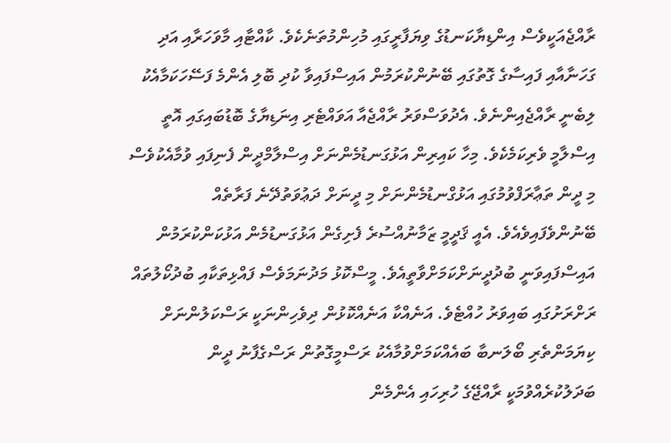ރާއްޖެއަކީވެސް އިންޑިޔާކަނޑުގެ ވިޔަފާރީގައި މުހިންމުތަނެކެވެ. ކާއްޓާއި މާވަހަރާއި އަދި ގަހަނާއާއި ފައިސާގެ ގޮތުގައި ބޭނުންކުރަމުން އައިސްފައިވާ ކުދި ބޮލި އެންމެ ފަސޭހަކަމާއެކު ލިބެނީ ރާއްޖެއިންނެވެ. އެދުވަސްވަރު ރާއްޖެއާ އަވައްޓެރި އިނަޑިޔާގެ ބޮޑުބައިގައި އޮތީ އިސްލާމީ ވެރިކަމެކެވެ. މިހާ ކައިރިން އަޅުގަނޑުމެންނަށް އިސްލާމްދީން ފެނިފައި ވުމާއެކުވެސް މި ދީން ތަޢާރަފްވުމުގައި އަޅުގްނޑުމެންނަށް މި ދީނަށް ދަޢުވަތުދޭނެ ފަރާތެއް ބޭނުންވެފައިވެއެވެ. އެއީ ޤަދީމީ ޒަމާނުއްސުރެ ފެށިގެން އަޅުގަނޑުމެން އަޅުކަންކުރަމުން އައިސްފައިވަނީ ބުދުދީނަށްކަމަށްވާތީއެވެ. މީސްކޮޅު މަދުނަމަވެސް ފައްޅިތަކާއި ބުދުކޯލުތައް ރަށްރަށުގައި ބައިވަރު ހުއްޓެވެ. އަނެއްކާ އަނެއްކޮޅުން ދިވެހިންނަކީ ރަސްކަލުންނަށް ކިޔަމަންތެރި ބޯލަނބާ ބައެއްކަމަށްވުމާއެކު ރަސްމީގޮތުން ރަސްގެފާނު ދީން ބަދަލުކުރެއްވުމަކީ ރާއްޖޭގެ ހުރިހައި އެންމެން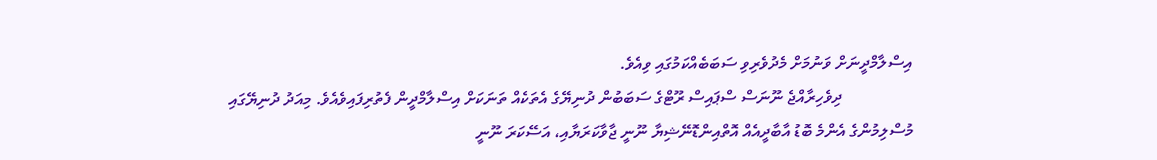އިސްލާމްދީނަށް ވަނުމަށް މެދުވެރިވި ސަބަބެއްކަމުގައި ވިއެވެ.
                 ދިވެހިރާއްޖެ ނޫނަސް ސްޕައިސް ރޫޓްގެ ސަބަބުން ދުނިޔޭގެ އެތަކެއް ތަނަކަށް އިސްލާމްދީން ފެތުރިފައިވެއެވެ. މިއަދު ދުނިޔޭގައި މުސްލިމުންގެ އެންމެ ބޮޑު އާބާދީއެއް އޮތްއިންޑޮނޭޝިޔާ ނޫނީ ޖާވާކަރަޔާއި، އަސޭކަރަ ނޫނީ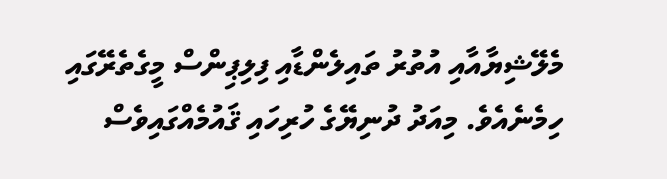މެލޭޝިޔާއާއި އުތުރު ތައިލެންޑާއި ފިލިޕިންސް މީގެތެރޭގައި ހިމެނެއެވެ. މިއަދު ދުނިޔޭގެ ހުރިހައި ޤައުމެއްގައިވެސް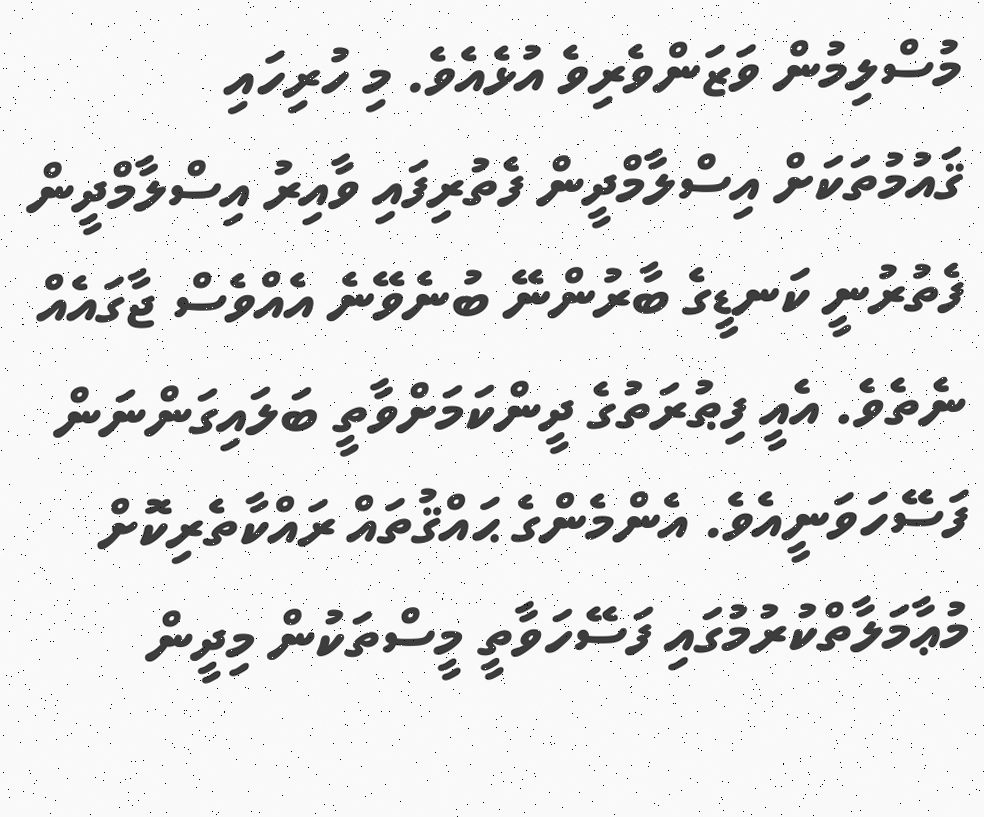މުސްލިމުން ވަޒަންވެރިވެ އުޅެއެވެ. މި ހުރިހައި ޤައުމުތަކަށް އިސްލާމްދީން ފެތުރިފައި ވާއިރު އިސްލާމްދީން ފެތުރުނީ ކަނޑީގެ ބާރުންނޭ ބުނެވޭނެ އެއްވެސް ޖާގައެއް ނެތެވެ. އެއީ ފިޠުރަތުގެ ދީންކަމަށްވާތީ ބަލައިގަންނަން ފަސޭހަވަނީއެވެ. އެންމެންގެ ޙައްޤުތައް ރައްކާތެރިކޮށް މުޢާމަލާތްކުރުމުގައި ފަސޭހަވާތީ މީސްތަކުން މިދީން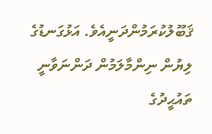ޤަބޫލުކުރަމުންދަނީއެވެ. އަޅުގަނޑުގެ ލިޔުން ނިންމާލަމުން ދަންނަވާނީ ތައުޙީދުގެ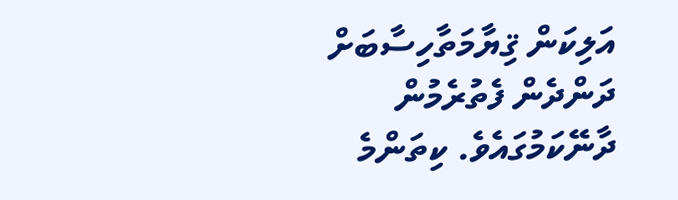އަލިކަން ޤިޔާމަތާހިސާބަށް ދަންދެން ފެތުރެމުން ދާނޭކަމުގައެވެ. ކިތަންމެ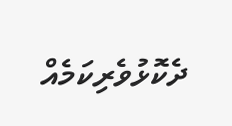ދެކޮޅުވެރިކަމެއް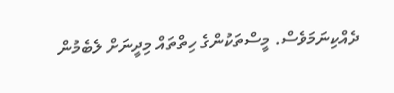ދެއްކިނަމަވެސް. މީސްތަކުންގެ ހިތްތައް މިދީނަށް ލެބެމުން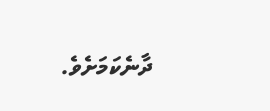ދާނެކަމަށެވެ.